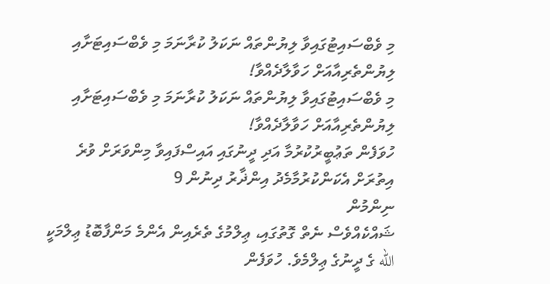މި ވެބްސައިޓުގައިވާ ލިޔުންތައް ނަކަލު ކުރާނަމަ މި ވެބްސައިޓަށާއި ލިޔުންތެރިއާއަށް ހަވާލާދެއްވާ!
މި ވެބްސައިޓުގައިވާ ލިޔުންތައް ނަކަލު ކުރާނަމަ މި ވެބްސައިޓަށާއި ލިޔުންތެރިއާއަށް ހަވާލާދެއްވާ!
ހުވަފެން ތަޢުބީރުކުރުމާ އަދި ދީނުގައި އައިސްފައިވާ މިންވަރަށް ވުރެ އިތުރަށް އެކަންކުރުމާމެދު އިންޛާރު ދިނުން 9
ނިންމުން
ޝައްކެއްވެސް ނެތް ގޮތުގައި، ޢިލްމުގެ ތެރެއިން އެންމެ މަންފާބޮޑު ޢިލްމަކީ الله ގެ ދީނުގެ ޢިލްމެވެ. ހުވަފެން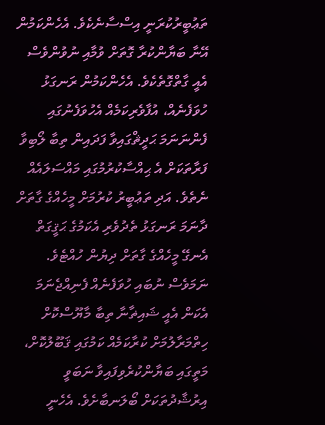ތަޢުބީރުކުރަނީ އިސްސާނެކެވެ. އެހެންކަމުން އޭނާ ބަޔާންކުރާ ގޮތަށް ވުމާއި ނުވުންވެސް އެއީ ގާތްގޮތެކެވެ. އެހެންކަމުން ރަނގަޅު ހުވަފެނެއް، އުފާވެރިކަމެއް އެހުވަފެނުގައި ފެންނަނަމަ ޙަދީޘްގައިވާ ފަދައިން ތިބާ ލޯބިވާ ފަރާތަކަށް އެ ޙިއްސާކުރުމުގައި މައްސަލައެއް ނެތެވެ. އަދި ތަޢުބީރު ކުރުމަށް މީހެއްގެ ގާތަށް ދާނަމަ ރަނގަޅު ތެދުވެރި އެކަމުގެ ޙަޤީގަތް އެނގޭ މީހެއްގެ ގާތަށް ދިޔުން ހުއްޓެވެ. ނަމަވެސް ނުބައި ހުވަފެނެއް ފެނިއްޖެނަމަ އެކަން އެއީ ޝައިޡާނާ ތިބާ މާޔޫސްކޮށް ހިތްމަރާލުމަށް ކުރާކަމެއް ކަމުގައި ޤަބޫލުކޮށް، މަތީގައި ބަޔާންކުރެވިފައިވާ ނަބަވީ އިރުޝާދުތަކަށް ބޯލަނބާށެވެ. އެހެނީ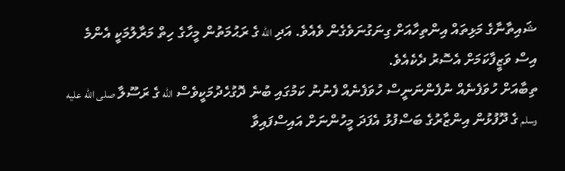ޝައިތާނާގެ މަޅިތައް އިންތިހާއަށް ގިނަގުނަވެގެން ވެއެވެ. އަދި الله ގެ ރަޙުމަތުން މީހާގެ ހިތް މަރާލުމަކީ އެންމެ އިސް ވަޒީފާކަމަށް އެސޮރު ދެކެއެވެ.
ތިބާއަށް ހުވަފެނެއް ނުފެންނަނީސް ހުވަފެނެއް ފެނުނު ކަމުގައި ބުނެ ދޮގުހެދުމަކީވެސް الله ގެ ރަސޫލާ صلى الله عليه وسلم ގެ ދޫފުޅުން އިންޒާރުގެ ބަސްފުޅު އެފަދަ މީހުންނަށް އައިސްފައިވާ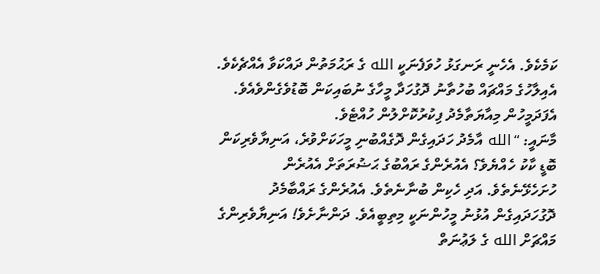ކަމެކެވެ. އެހެނީ ރަނގަޅު ހުވަފެނަކީ الله ގެ ރަޙުމަތުން ދައްކަވާ އެއްޗެކެވެ. އެއިލާހުގެ މައްޗައް ބުހުތާނު ދޮގުހަދާ މީހާގެ ނުބައިކަން ބޮޑުވެގެންވެއެވެ.
އެފަދަމީހުން މިއާޔަތާމެދު ފިކުރުކޮށްލުން ހުއްޓެވެ.
މާނައީ: “الله އާމެދު ހަދައިގެން ދޮގެއްބުނި މީހަކަށްވުރެ، އަނިޔާވެރިކަން ބޮޑީ ކާކު ހެއްޔެވެ؟ އެއުރެންގެ ރައްބުގެ ޙަޟުރަތަށް އެއުރެން ހުށަހެޅޭނެތެވެ. އަދި ހެކިން ބުނާނެތެވެ. އެއުރެންގެ ރައްބާމެދު ދޮގުހަދައިގެން އުޅުނު މީހުންނަކީ މިތިބީއެވެ. ދަންނާށެވެ! އަނިޔާވެރިންގެ މައްޗަށް الله ގެ ލަޢުނަތް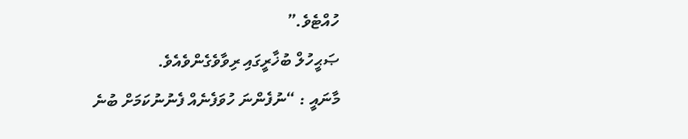ހުއްޓެވެ.”
ޞަޙީހުލް ބުޚާރީގައި ރިވާވެގެންވެއެވެ.
މާނައީ : “ނުފެންނަ ހުވަފެނެއް ފެނުނުކަމަށް ބުނެ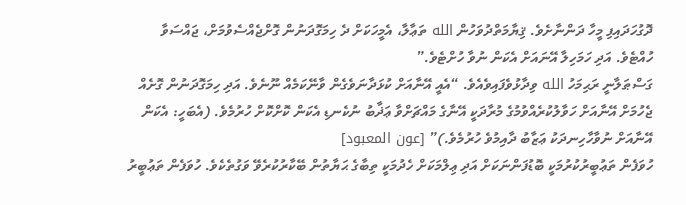ދޮގުހަދައިފި މީހާ ދަންނާށެވެ. ޤިޔާމަތްދުވަހުން الله ތަޢާލާ، އެމީހަކަށް ދެ ހިމަގޮދަނުން ގޮށްޖެއްސެވުމަށް، ޖައްސަވާ ހުއްޓެވެ. އަދި ހަމަހިލާ އޭނައަށް އެކަން ނުވާ ހުށްޓެވެ.”
ގަސްޠަލާނީ ރަޙިމަހު الله ވިދާޅުވެފައިވެއެވެ. “އެއީ އޭނާއަށް ކުޅަދާނަވެގެން ވާނޭކަމެއް ނޫނެވެ. އަދި ހިމަގޮދަނުން ގޮށެއް ޖެހުމަށް އޭނާއަށް ހަވާލުކުރެއްވުމުގެ މުރާދަކީ އޭނާގެ މައްޗަށްވާ ޢަޛާބު ނުކެނޑި އެކަން ކޮށްކޮށް ހުރުމެވެ. (އެބަހީ: އެކަން އޭނާއަށް ނުވާހާހިނދަކު ޢަޒާބު ދާއިމުވެ ހުރުމެވެ.)” [عون المعبود]
ހުވަފެން ތަޢުބީރުކުރުމަކީ ބޮޑުފަންނަކަށް އަދި ޢިލްމަކަށް ހެދުމަކީ ތިބާގެ ޙަޔާތުން ބޭކާރުކުރެވޭ ވަގުތެކެވެ. ހުވަފެން ތަޢުބީރު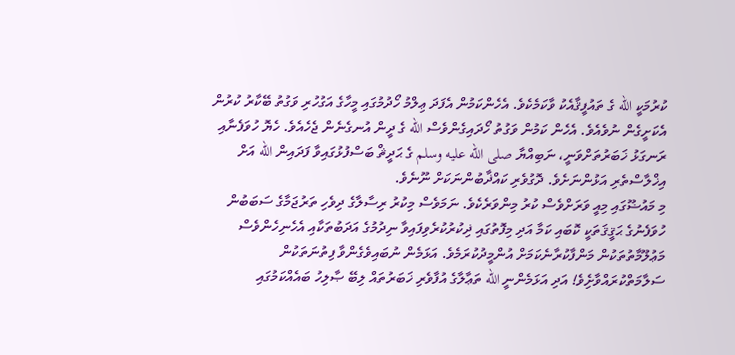ކުރުމަކީ الله ގެ ތައުފީޤާއެކު ވާކަމެކެވެ. އެހެންކަމުން އެފަދަ ޢިލްމު ހޯދުމުގައި މީހާގެ އަގުހުރި ވަގުތު ބޭކާރު ކުރުން އެކަށީގެން ނުވެއެވެ. އެހެން ކަމުން ވަގުތު ހޯދައިގެންވެސް الله ގެ ދީން އުނގެނެން ޖެހެއެވެ. ހެޔޮ ހުވަފެނާއި ރަނގަޅު ޚަބަރުތަށްވަނީ، ނަބިއްޔާ صلى الله عليه وسلم ގެ ޙަދީޘް ބަސްފުޅުގައިވާ ފަދައިން الله އަށް އިޚްލާސްތެރި އަޅުންނަށެވެ. ދޮގުވެރި ކައްޛާބުންނަކަށް ނޫނެވެ.
މި މައުޟޫގައި މިއީ ވަރަށްވެސް ކުރު މިންވަރެކެވެ. ނަމަވެސް މިކުރު ރިސާލާގެ ދިވެހި ތަރުޖަމާގެ ސަބަބުން ހުވަފެނުގެ ޙަޤީޤަތަކީ ކޮބައި ކަމާ އަދި މިފޮތުގައި ޛިކުރުކުރެވިފައިވާ ނިދުމުގެ އަދަބުތަކާއި އެހެނިހެންވެސް މަޢުލޫމާތުތަކުން މަންފާކުރާނެކަމަށް އުންމީދުކުރަމެވެ. އަޅަމެން ނުބައިވެގެންވާ ފިތުނަތަކުން ސަލާމަތްކުރައްވާށިެވެ! އަދި އަޅަމެންނީ الله ތަޢާލާގެ އުފާވެރި ޚަބަރުތައް ލިބޭ ޞާލިހު ބައެއްކަމުގައި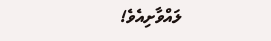ލައްވާށިއެވެ!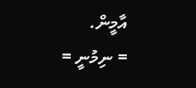އާމީން.
= ނިމުނީ =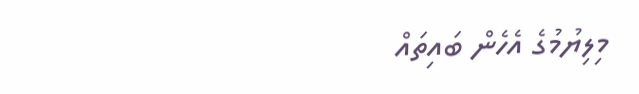މިލިޔުމުގެ އެހެން ބައިތައް